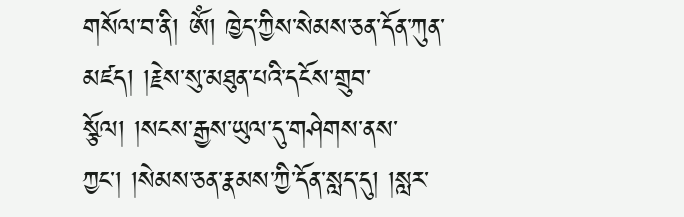གསོལ་བ་ནི། ཨོཾ། ཁྱེད་ཀྱིས་སེམས་ཅན་དོན་ཀུན་མཛད། །རྗེས་སུ་མཐུན་པའི་དངོས་གྲུབ་སྩོལ། །སངས་རྒྱས་ཡུལ་དུ་གཤེགས་ནས་ཀྱང་། །སེམས་ཅན་རྣམས་ཀྱི་དོན་སླད་དུ། །སླར་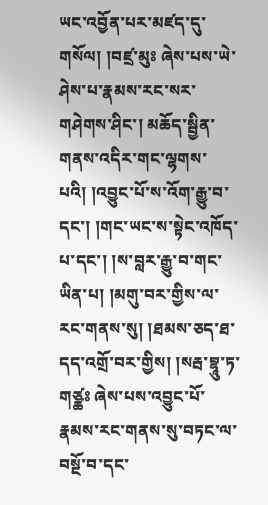ཡང་འབྱོན་པར་མཛད་དུ་གསོལ། །བཛྲ་མུཿ ཞེས་པས་ཡེ་ཤེས་པ་རྣམས་རང་སར་གཤེགས་ཤིང་། མཆོད་སྦྱིན་གནས་འདིར་གང་ལྷགས་པའི། །འབྱུང་པོ་ས་འོག་རྒྱུ་བ་དང་། །གང་ཡང་ས་སྟེང་འཁོད་པ་དང་། །ས་བླར་རྒྱུ་བ་གང་ཡིན་པ། །མགུ་བར་གྱིས་ལ་རང་གནས་སུ། །ཐམས་ཅད་ཐ་དད་འགྲོ་བར་གྱིས། །སརྦ་བྷཱུ་ཏ་གཙྪཿ ཞེས་པས་འབྱུང་པོ་རྣམས་རང་གནས་སུ་བཏང་ལ་བསྔོ་བ་དང་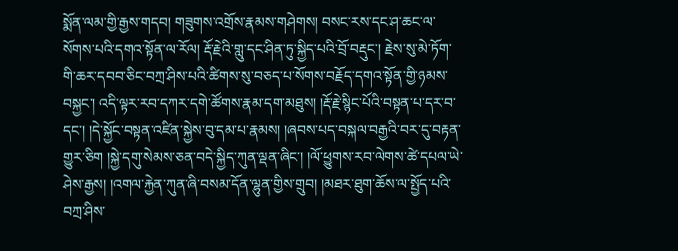སྨོན་ལམ་གྱི་རྒྱས་གདབ། གཟུགས་འགྲོས་རྣམས་གཤེགས། བསང་རས་དང་ཤ་ཆང་ལ་སོགས་པའི་དགའ་སྟོན་ལ་རོལ། རྡོ་རྗེའི་གླུ་དང་ཤིན་ཏུ་སྐྱིད་པའི་བྲོ་བརྡུང་། རྗེས་སུ་མེ་ཏོག་གི་ཆར་དབབ་ཅིང་བཀྲ་ཤིས་པའི་ཚིགས་སུ་བཅད་པ་སོགས་བརྗོད་དགའ་སྟོན་གྱི་ཉམས་བསྐྱང་། འདི་ལྟར་རབ་དཀར་དགེ་ཚོགས་རྣམ་དག་མཐུས། །རྡོ་རྗེ་སྙིང་པོའི་བསྟན་པ་དར་བ་དང་། །དེ་སྐྱོང་བསྟན་འཛིན་སྐྱེས་བུ་དམ་པ་རྣམས། །ཞབས་པད་བསྐལ་བརྒྱའི་བར་དུ་བརྟན་གྱུར་ཅིག །སྐྱེ་དགུ་སེམས་ཅན་བདེ་སྐྱིད་ཀུན་ལྡན་ཞིང་། །ལོ་ཕྱུགས་རབ་ལེགས་ཚེ་དཔལ་ཡེ་ཤེས་རྒྱས། །འགལ་རྐྱེན་ཀུན་ཞི་བསམ་དོན་ལྷུན་གྱིས་གྲུབ། །མཐར་ཐུག་ཆོས་ལ་སྤྱོད་པའི་བཀྲ་ཤིས་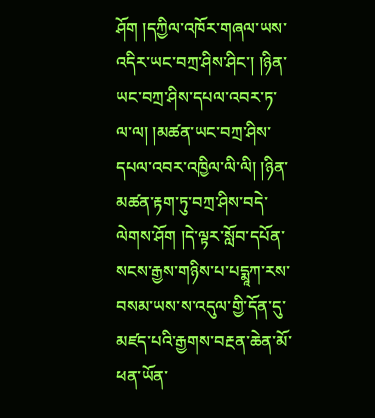ཤོག །དཀྱིལ་འཁོར་གཞལ་ཡས་འདིར་ཡང་བཀྲ་ཤིས་ཤིང་། །ཉིན་ཡང་བཀྲ་ཤིས་དཔལ་འབར་ཏ་ལ་ལ། །མཚན་ཡང་བཀྲ་ཤིས་དཔལ་འབར་འཁྱིལ་ལི་ལི། །ཉིན་མཚན་རྟག་ཏུ་བཀྲ་ཤིས་བདེ་ལེགས་ཤོག །དེ་ལྟར་སློབ་དཔོན་སངས་རྒྱས་གཉིས་པ་པདྨཱཀ་རས་བསམ་ཡས་ས་འདུལ་གྱི་དོན་དུ་མཛད་པའི་རྒྱགས་བརྔན་ཆེན་མོ་ཕན་ཡོན་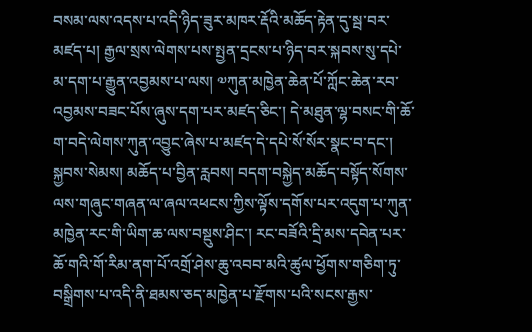བསམ་ལས་འདས་པ་འདི་ཉིད་ཟུར་མཁར་རྡོའི་མཆོད་རྟེན་དུ་སྦ་བར་མཛད་པ། རྒྱལ་སྲས་ལེགས་པས་སྤྱན་དྲངས་པ་ཉིད་བར་སྐབས་སུ་དཔེ་མ་དག་པ་རྒྱུན་འབྱམས་པ་ལས། ༧ཀུན་མཁྱེན་ཆེན་པོ་ཀློང་ཆེན་རབ་འབྱམས་བཟང་པོས་ཞུས་དག་པར་མཛད་ཅིང་། དེ་མཐུན་ལྷ་བསང་གི་ཆོ་ག་བདེ་ལེགས་ཀུན་འབྱུང་ཞེས་པ་མཛད་དེ་དཔེ་སོ་སོར་སྣང་བ་དང་། སྐྱབས་སེམས། མཆོད་པ་བྱིན་རླབས། བདག་བསྐྱེད་མཆོད་བསྟོད་སོགས་ལས་གཞུང་གཞན་ལ་ཞལ་འཕངས་ཀྱིས་ལྟོས་དགོས་པར་འདུག་པ་ཀུན་མཁྱེན་རང་གི་ཡིག་ཆ་ལས་བསྡུས་ཤིང་། རང་བཟོའི་དྲི་མས་དབེན་པར་ཆོ་གའི་གོ་རིམ་ནག་པོ་འགྲོ་ཤེས་ཆུ་འབབ་མའི་ཚུལ་ཕྱོགས་གཅིག་ཏུ་བསྒྲིགས་པ་འདི་ནི་ཐམས་ཅད་མཁྱེན་པ་རྫོགས་པའི་སངས་རྒྱས་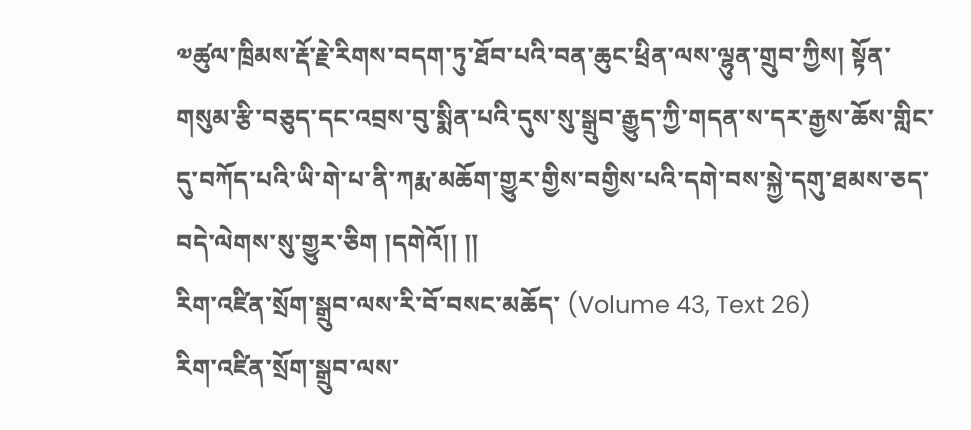༧ཚུལ་ཁྲིམས་རྡོ་རྗེ་རིགས་བདག་ཏུ་ཐོབ་པའི་བན་ཆུང་ཕྲིན་ལས་ལྷུན་གྲུབ་ཀྱིས། སྟོན་གསུམ་རྩི་བཅུད་དང་འབྲས་བུ་སྨིན་པའི་དུས་སུ་སྒྲུབ་རྒྱུད་ཀྱི་གདན་ས་དར་རྒྱས་ཆོས་གླིང་དུ་བཀོད་པའི་ཡི་གེ་པ་ནི་ཀརྨ་མཆོག་གྱུར་གྱིས་བགྱིས་པའི་དགེ་བས་སྐྱེ་དགུ་ཐམས་ཅད་བདེ་ལེགས་སུ་གྱུར་ཅིག །དགེའོ།། །།
རིག་འཛིན་སྲོག་སྒྲུབ་ལས་རི་བོ་བསང་མཆོད་ (Volume 43, Text 26)
རིག་འཛིན་སྲོག་སྒྲུབ་ལས་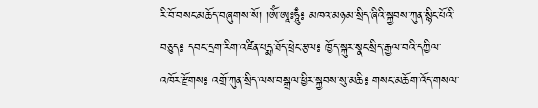རི་བོ་བསང་མཆོད་བཞུགས་སོ། །ཨོཾ་ཨཱཿཧཱུྃ༔ མཁའ་མཉམ་སྲིད་ཞིའི་སྐྱབས་ཀུན་སྙིང་པོའི་བཅུད༔ དབང་དྲག་རིག་འཛིན་པདྨ་ཐོད་ཕྲེང་རྩལ༔ ཁྱོད་སྐུར་སྣང་སྲིད་རྒྱལ་བའི་དཀྱིལ་འཁོར་རྫོགས༔ འགྲོ་ཀུན་སྲིད་ལས་བསྒྲལ་ཕྱིར་སྐྱབས་སུ་མཆི༔ གསང་མཆོག་འོད་གསལ་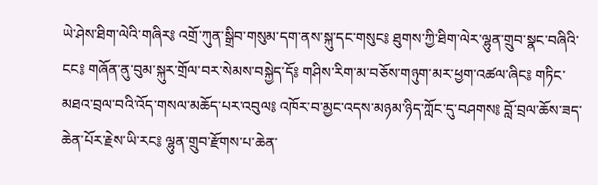ཡེ་ཤེས་ཐིག་ལེའི་གཞིར༔ འགྲོ་ཀུན་སྒྲིབ་གསུམ་དག་ནས་སྐུ་དང་གསུང༔ ཐུགས་ཀྱི་ཐིག་ལེར་ལྷུན་གྲུབ་སྣང་བཞིའི་ངང༔ གཞོན་ནུ་བུམ་སྐུར་གྲོལ་བར་སེམས་བསྐྱེད་དོ༔ གཤིས་རིག་མ་བཅོས་གཉུག་མར་ཕྱག་འཚལ་ཞིང༔ གཏིང་མཐའ་བྲལ་བའི་འོད་གསལ་མཆོད་པར་འབུལ༔ འཁོར་བ་མྱང་འདས་མཉམ་ཉིད་ཀློང་དུ་བཤགས༔ བློ་བྲལ་ཆོས་ཟད་ཆེན་པོར་རྗེས་ཡི་རང༔ ལྷུན་གྲུབ་རྫོགས་པ་ཆེན་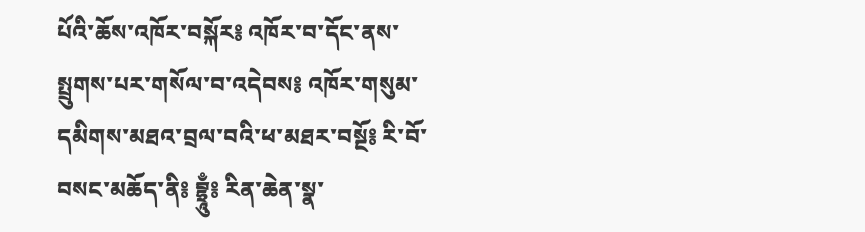པོའི་ཆོས་འཁོར་བསྐོར༔ འཁོར་བ་དོང་ནས་སྤྲུགས་པར་གསོལ་བ་འདེབས༔ འཁོར་གསུམ་དམིགས་མཐའ་བྲལ་བའི་ཕ་མཐར་བསྔོ༔ རི་བོ་བསང་མཆོད་ནི༔ བྷྲཱུྃ༔ རིན་ཆེན་སྣ་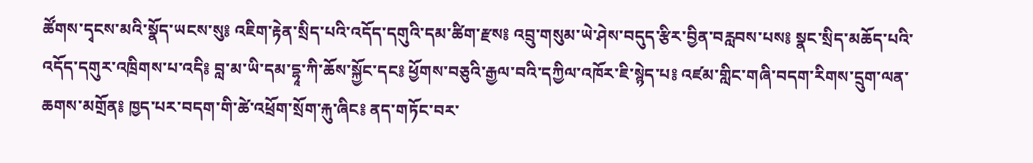ཚོགས་དྭངས་མའི་སྣོད་ཡངས་སུ༔ འཇིག་རྟེན་སྲིད་པའི་འདོད་དགུའི་དམ་ཚིག་རྫས༔ འབྲུ་གསུམ་ཡེ་ཤེས་བདུད་རྩིར་བྱིན་བརླབས་པས༔ སྣང་སྲིད་མཆོད་པའི་འདོད་དགུར་འཁྲིགས་པ་འདི༔ བླ་མ་ཡི་དམ་དྷཱ་ཀི་ཆོས་སྐྱོང་དང༔ ཕྱོགས་བཅུའི་རྒྱལ་བའི་དཀྱིལ་འཁོར་ཇི་སྙེད་པ༔ འཛམ་གླིང་གཞི་བདག་རིགས་དྲུག་ལན་ཆགས་མགྲོན༔ ཁྱད་པར་བདག་གི་ཚེ་འཕྲོག་སྲོག་རྐུ་ཞིང༔ ནད་གཏོང་བར་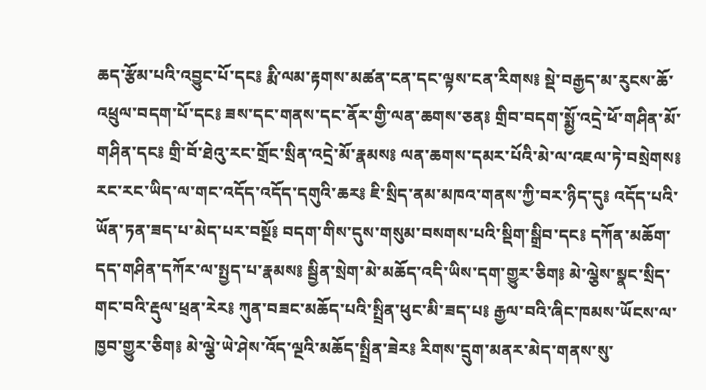ཆད་རྩོམ་པའི་འབྱུང་པོ་དང༔ རྨི་ལམ་རྟགས་མཚན་ངན་དང་ལྟས་ངན་རིགས༔ སྡེ་བརྒྱད་མ་རུངས་ཆོ་འཕྲུལ་བདག་པོ་དང༔ ཟས་དང་གནས་དང་ནོར་གྱི་ལན་ཆགས་ཅན༔ གྲིབ་བདག་སྨྱོ་འདྲེ་ཕོ་གཤིན་མོ་གཤིན་དང༔ གྲི་བོ་ཐེའུ་རང་གྲོང་སྲིན་འདྲེ་མོ་རྣམས༔ ལན་ཆགས་དམར་པོའི་མེ་ལ་འཇལ་ཏེ་བསྲེགས༔ རང་རང་ཡིད་ལ་གང་འདོད་འདོད་དགུའི་ཆར༔ ཇི་སྲིད་ནམ་མཁའ་གནས་ཀྱི་བར་ཉིད་དུ༔ འདོད་པའི་ཡོན་ཏན་ཟད་པ་མེད་པར་བསྔོ༔ བདག་གིས་དུས་གསུམ་བསགས་པའི་སྡིག་སྒྲིབ་དང༔ དཀོན་མཆོག་དད་གཤིན་དཀོར་ལ་སྤྱད་པ་རྣམས༔ སྦྱིན་སྲེག་མེ་མཆོད་འདི་ཡིས་དག་གྱུར་ཅིག༔ མེ་ལྕེས་སྣང་སྲིད་གང་བའི་རྡུལ་ཕྲན་རེར༔ ཀུན་བཟང་མཆོད་པའི་སྤྲིན་ཕུང་མི་ཟད་པ༔ རྒྱལ་བའི་ཞིང་ཁམས་ཡོངས་ལ་ཁྱབ་གྱུར་ཅིག༔ མེ་ལྕེ་ཡེ་ཤེས་འོད་ལྔའི་མཆོད་སྤྲིན་ཟེར༔ རིགས་དྲུག་མནར་མེད་གནས་སུ་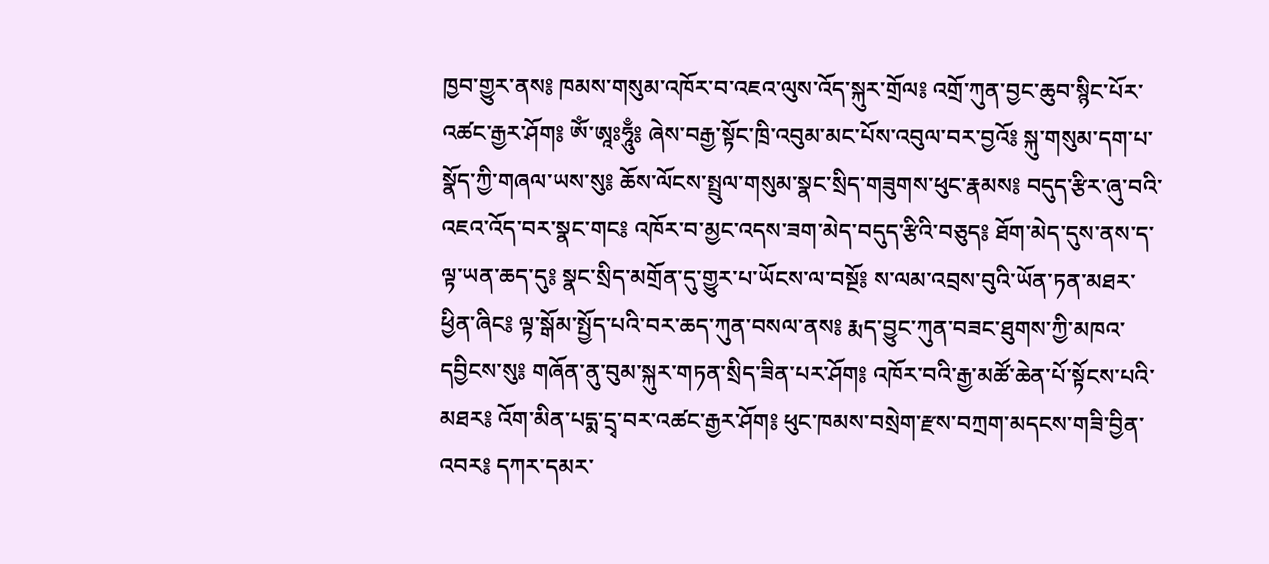ཁྱབ་གྱུར་ནས༔ ཁམས་གསུམ་འཁོར་བ་འཇའ་ལུས་འོད་སྐུར་གྲོལ༔ འགྲོ་ཀུན་བྱང་ཆུབ་སྙིང་པོར་འཚང་རྒྱར་ཤོག༔ ཨོཾ་ཨཱཿཧཱུྃ༔ ཞེས་བརྒྱ་སྟོང་ཁྲི་འབུམ་མང་པོས་འབུལ་བར་བྱའོ༔ སྐུ་གསུམ་དག་པ་སྣོད་ཀྱི་གཞལ་ཡས་སུ༔ ཆོས་ལོངས་སྤྲུལ་གསུམ་སྣང་སྲིད་གཟུགས་ཕུང་རྣམས༔ བདུད་རྩིར་ཞུ་བའི་འཇའ་འོད་བར་སྣང་གང༔ འཁོར་བ་མྱང་འདས་ཟག་མེད་བདུད་རྩིའི་བཅུད༔ ཐོག་མེད་དུས་ནས་ད་ལྟ་ཡན་ཆད་དུ༔ སྣང་སྲིད་མགྲོན་དུ་གྱུར་པ་ཡོངས་ལ་བསྔོ༔ ས་ལམ་འབྲས་བུའི་ཡོན་ཏན་མཐར་ཕྱིན་ཞིང༔ ལྟ་སྒོམ་སྤྱོད་པའི་བར་ཆད་ཀུན་བསལ་ནས༔ རྨད་བྱུང་ཀུན་བཟང་ཐུགས་ཀྱི་མཁའ་དབྱིངས་སུ༔ གཞོན་ནུ་བུམ་སྐུར་གཏན་སྲིད་ཟིན་པར་ཤོག༔ འཁོར་བའི་རྒྱ་མཚོ་ཆེན་པོ་སྟོངས་པའི་མཐར༔ འོག་མིན་པདྨ་དྲྭ་བར་འཚང་རྒྱར་ཤོག༔ ཕུང་ཁམས་བསྲེག་རྫས་བཀྲག་མདངས་གཟི་བྱིན་འབར༔ དཀར་དམར་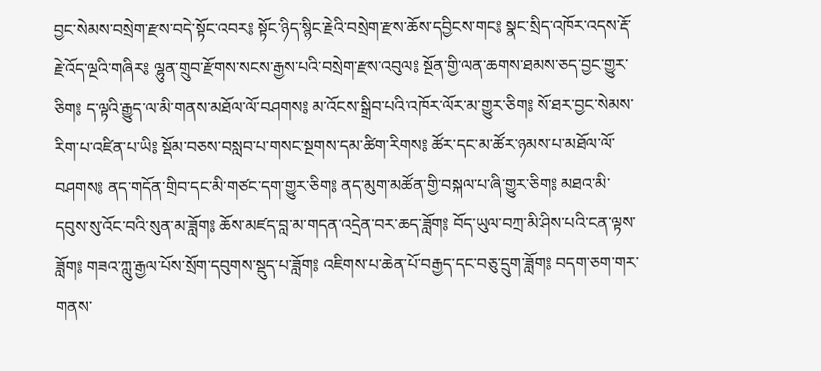བྱང་སེམས་བསྲེག་རྫས་བདེ་སྟོང་འབར༔ སྟོང་ཉིད་སྙིང་རྗེའི་བསྲེག་རྫས་ཆོས་དབྱིངས་གང༔ སྣང་སྲིད་འཁོར་འདས་རྡོ་རྗེ་འོད་ལྔའི་གཞིར༔ ལྷུན་གྲུབ་རྫོགས་སངས་རྒྱས་པའི་བསྲེག་རྫས་འབུལ༔ སྔོན་གྱི་ལན་ཆགས་ཐམས་ཅད་བྱང་གྱུར་ཅིག༔ ད་ལྟའི་རྒྱུད་ལ་མི་གནས་མཐོལ་ལོ་བཤགས༔ མ་འོངས་སྒྲིབ་པའི་འཁོར་ལོར་མ་གྱུར་ཅིག༔ སོ་ཐར་བྱང་སེམས་རིག་པ་འཛིན་པ་ཡི༔ སྡོམ་བཅས་བསླབ་པ་གསང་སྔགས་དམ་ཚིག་རིགས༔ ཚོར་དང་མ་ཚོར་ཉམས་པ་མཐོལ་ལོ་བཤགས༔ ནད་གདོན་གྲིབ་དང་མི་གཙང་དག་གྱུར་ཅིག༔ ནད་མུག་མཚོན་གྱི་བསྐལ་པ་ཞི་གྱུར་ཅིག༔ མཐའ་མི་དབུས་སུ་འོང་བའི་སུན་མ་ཟློག༔ ཆོས་མཛད་བླ་མ་གདན་འདྲེན་བར་ཆད་ཟློག༔ བོད་ཡུལ་བཀྲ་མི་ཤིས་པའི་ངན་ལྟས་ཟློག༔ གཟའ་ཀླུ་རྒྱལ་པོས་སྲོག་དབུགས་སྡུད་པ་ཟློག༔ འཇིགས་པ་ཆེན་པོ་བརྒྱད་དང་བཅུ་དྲུག་ཟློག༔ བདག་ཅག་གར་གནས་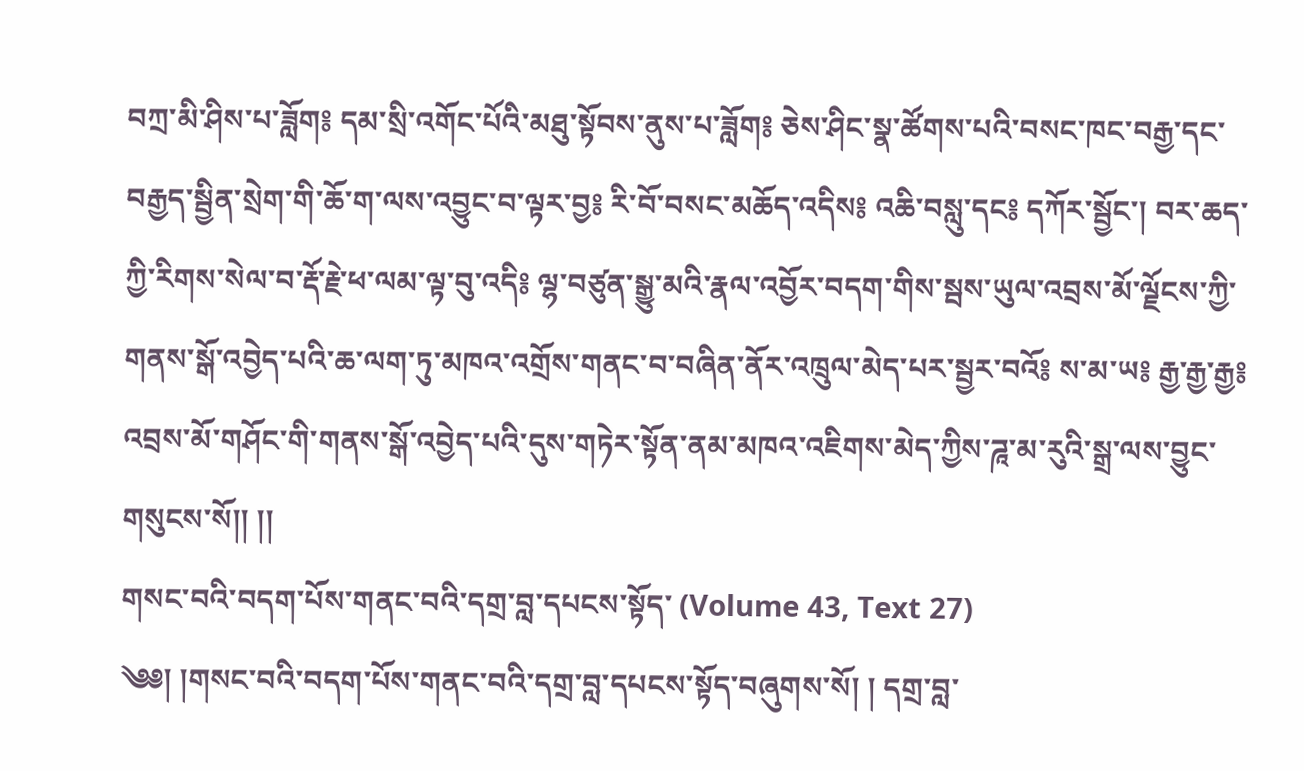བཀྲ་མི་ཤིས་པ་ཟློག༔ དམ་སྲི་འགོང་པོའི་མཐུ་སྟོབས་ནུས་པ་ཟློག༔ ཅེས་ཤིང་སྣ་ཚོགས་པའི་བསང་ཁང་བརྒྱ་དང་བརྒྱད་སྦྱིན་སྲེག་གི་ཆོ་ག་ལས་འབྱུང་བ་ལྟར་བྱ༔ རི་བོ་བསང་མཆོད་འདིས༔ འཆི་བསླུ་དང༔ དཀོར་སྦྱོང་། བར་ཆད་ཀྱི་རིགས་སེལ་བ་རྡོ་རྗེ་ཕ་ལམ་ལྟ་བུ་འདི༔ ལྷ་བཙུན་སྒྱུ་མའི་རྣལ་འབྱོར་བདག་གིས་སྦས་ཡུལ་འབྲས་མོ་ལྗོངས་ཀྱི་གནས་སྒོ་འབྱེད་པའི་ཆ་ལག་ཏུ་མཁའ་འགྲོས་གནང་བ་བཞིན་ནོར་འཁྲུལ་མེད་པར་སྦྱར་བའོ༔ ས་མ་ཡ༔ རྒྱ་རྒྱ་རྒྱ༔ འབྲས་མོ་གཤོང་གི་གནས་སྒོ་འབྱེད་པའི་དུས་གཏེར་སྟོན་ནམ་མཁའ་འཇིགས་མེད་ཀྱིས་ཌཱ་མ་རུའི་སྒྲ་ལས་བྱུང་གསུངས་སོ།། །།
གསང་བའི་བདག་པོས་གནང་བའི་དགྲ་བླ་དཔངས་སྟོད་ (Volume 43, Text 27)
༄༅། །གསང་བའི་བདག་པོས་གནང་བའི་དགྲ་བླ་དཔངས་སྟོད་བཞུགས་སོ། ། དགྲ་བླ་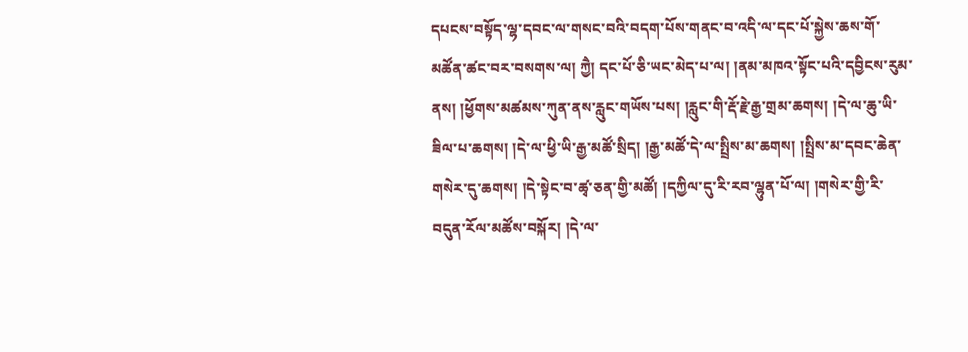དཔངས་བསྟོད་ལྷ་དབང་ལ་གསང་བའི་བདག་པོས་གནང་བ་འདི་ལ་དང་པོ་སྐྱེས་ཆས་གོ་མཚོན་ཚང་བར་བསགས་ལ། ཀྱཻ། དང་པོ་ཅི་ཡང་མེད་པ་ལ། །ནམ་མཁའ་སྟོང་པའི་དབྱིངས་རུམ་ནས། །ཕྱོགས་མཚམས་ཀུན་ནས་རླུང་གཡོས་པས། །རླུང་གི་རྡོ་རྗེ་རྒྱ་གྲམ་ཆགས། །དེ་ལ་ཆུ་ཡི་ཟིལ་པ་ཆགས། །དེ་ལ་ཕྱི་ཡི་རྒྱ་མཚོ་སྲིད། །རྒྱ་མཚོ་དེ་ལ་སྤྲིས་མ་ཆགས། །སྤྲིས་མ་དབང་ཆེན་གསེར་དུ་ཆགས། །དེ་སྟེང་བ་ཚྭ་ཅན་གྱི་མཚོ། །དཀྱིལ་དུ་རི་རབ་ལྷུན་པོ་ལ། །གསེར་གྱི་རི་བདུན་རོལ་མཚོས་བསྐོར། །དེ་ལ་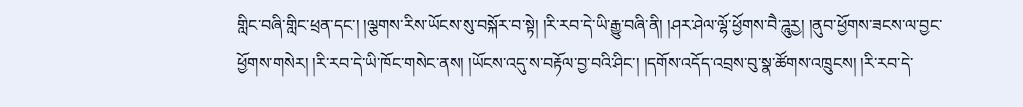གླིང་བཞི་གླིང་ཕྲན་དང་། །ལྕགས་རིས་ཡོངས་སུ་བསྐོར་བ་སྟེ། །རི་རབ་དེ་ཡི་རྒྱུ་བཞི་ནི། །ཤར་ཤེལ་ལྷོ་ཕྱོགས་བཻ་ཌཱུརྱ། །ནུབ་ཕྱོགས་ཟངས་ལ་བྱང་ཕྱོགས་གསེར། །རི་རབ་དེ་ཡི་ཁོང་གསེང་ནས། །ཡོངས་འདུ་ས་བརྟོལ་བྱ་བའི་ཤིང་། །དགོས་འདོད་འབྲས་བུ་སྣ་ཚོགས་འཁྲུངས། །རི་རབ་དེ་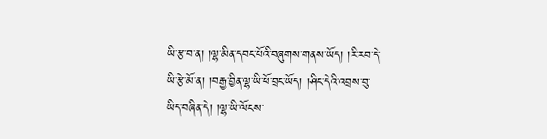ཡི་རྩ་བ་ན། །ལྷ་མིན་དབང་པོའི་བཞུགས་གནས་ཡོད། །རི་རབ་དེ་ཡི་རྩེ་མོ་ན། །བརྒྱ་བྱིན་ལྷ་ཡི་ཕོ་བྲང་ཡོད། །ཤིང་དེའི་འབྲས་བུ་ཡིད་བཞིན་དེ། །ལྷ་ཡི་ལོངས་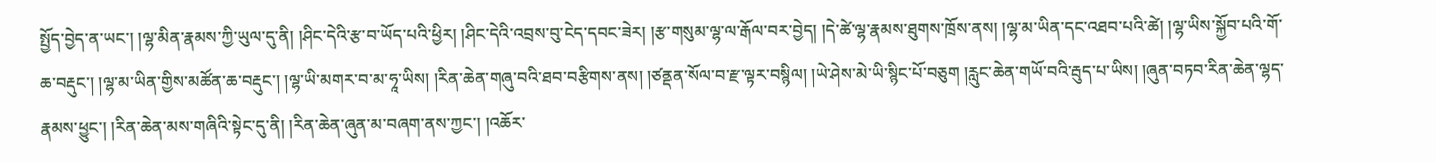སྤྱོད་བྱེད་ན་ཡང་། །ལྷ་མིན་རྣམས་ཀྱི་ཡུལ་དུ་ནི། །ཤིང་དེའི་རྩ་བ་ཡོད་པའི་ཕྱིར། །ཤིང་དེའི་འབྲས་བུ་ངེད་དབང་ཟེར། །རྩ་གསུམ་ལྷ་ལ་རྒོལ་བར་བྱེད། །དེ་ཚེ་ལྷ་རྣམས་ཐུགས་ཁྲོས་ནས། །ལྷ་མ་ཡིན་དང་འཐབ་པའི་ཚེ། །ལྷ་ཡིས་སྐྱོབ་པའི་གོ་ཆ་བརྡུང་། །ལྷ་མ་ཡིན་གྱིས་མཚོན་ཆ་བརྡུང་། །ལྷ་ཡི་མགར་བ་མ་ཧཱ་ཡིས། །རིན་ཆེན་གཞུ་བའི་ཐབ་བརྩིགས་ནས། །ཙནྡན་སོལ་བ་རྫ་ལྟར་བསྙིལ། །ཡེ་ཤེས་མེ་ཡི་སྙིང་པོ་བཅུག །རླུང་ཆེན་གཡོ་བའི་རྦུད་པ་ཡིས། །ཞུན་བཏབ་རིན་ཆེན་ལྷད་རྣམས་ཕྱུང་། །རིན་ཆེན་མས་གཞིའི་སྟེང་དུ་ནི། །རིན་ཆེན་ཞུན་མ་བཞག་ནས་ཀྱང་། །འཆོར་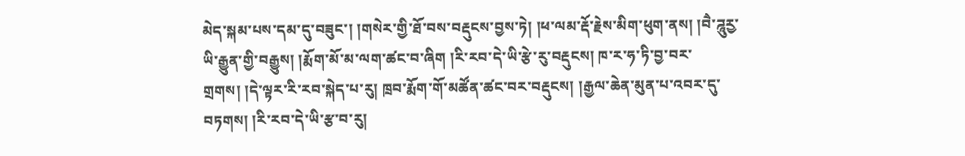མེད་སྐམ་པས་དམ་དུ་བཟུང་། །གསེར་གྱི་ཐོ་བས་བརྡུངས་བྱས་ཏེ། །ཕ་ལམ་རྡོ་རྗེས་མིག་ཕུག་ནས། །བཻ་ཌཱུརྱ་ཡི་རྒྱུན་གྱི་བརྒྱུས། །རྨོག་མོ་མ་ལག་ཚང་བ་ཞིག །རི་རབ་དེ་ཡི་རྩེ་རུ་བརྡུངས། ཁ་ར་ཧ་ཏི་བྱ་བར་གྲགས། །དེ་ལྟར་རི་རབ་སྐེད་པ་རུ། ཁྲབ་རྨོག་གོ་མཚོན་ཚང་བར་བརྡུངས། །རྒྱལ་ཆེན་མུན་པ་འབར་དུ་བཏགས། །རི་རབ་དེ་ཡི་རྩ་བ་རུ།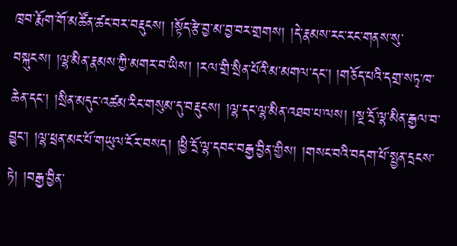ཁྲབ་རྨོག་གོ་མཚོན་ཚང་བར་བརྡུངས། །སྟོད་རྩེ་བྱ་མ་བྱ་བར་གྲགས། །དེ་རྣམས་རང་རང་གནས་སུ་བསྐུངས། །ལྷ་མིན་རྣམས་ཀྱི་མགར་བ་ཡིས། །རལ་གྲི་སྲིན་པོའི་མ་མགལ་དང་། །གཅོད་པའི་དགྲ་སཏྭ་ཁ་ཆེན་དང་། །སྲིན་མདུང་འཚམ་རིང་གསུམ་དུ་བརྡུངས། །ལྷ་དང་ལྷ་མིན་འཐབ་པ་ལས། །སྔ་དྲོ་ལྷ་མིན་རྒྱལ་བ་བྱུང་། །ལྷ་ཕྲན་མང་པོ་གཡུལ་ངོར་བསད། །ཕྱི་དྲོ་ལྷ་དབང་བརྒྱ་བྱིན་གྱིས། །གསང་བའི་བདག་པོ་སྤྱན་དྲངས་ཏེ། །བརྒྱ་བྱིན་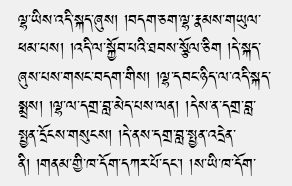ལྷ་ཡིས་འདི་སྐད་ཞུས། །བདག་ཅག་ལྷ་རྣམས་གཡུལ་ཕམ་པས། །འདི་ལ་སྐྱོབ་པའི་ཐབས་སྩོལ་ཅིག །དེ་སྐད་ཞུས་པས་གསང་བདག་གིས། །ལྷ་དབང་ཉིད་ལ་འདི་སྐད་སྨྲས། །ལྷ་ལ་དགྲ་བླ་མེད་པས་ལན། །དེས་ན་དགྲ་བླ་སྤྱན་དྲོངས་གསུངས། །དེ་ནས་དགྲ་བླ་སྤྱན་འདྲེན་ནི། །གནམ་གྱི་ཁ་དོག་དཀར་པོ་དང་། །ས་ཡི་ཁ་དོག་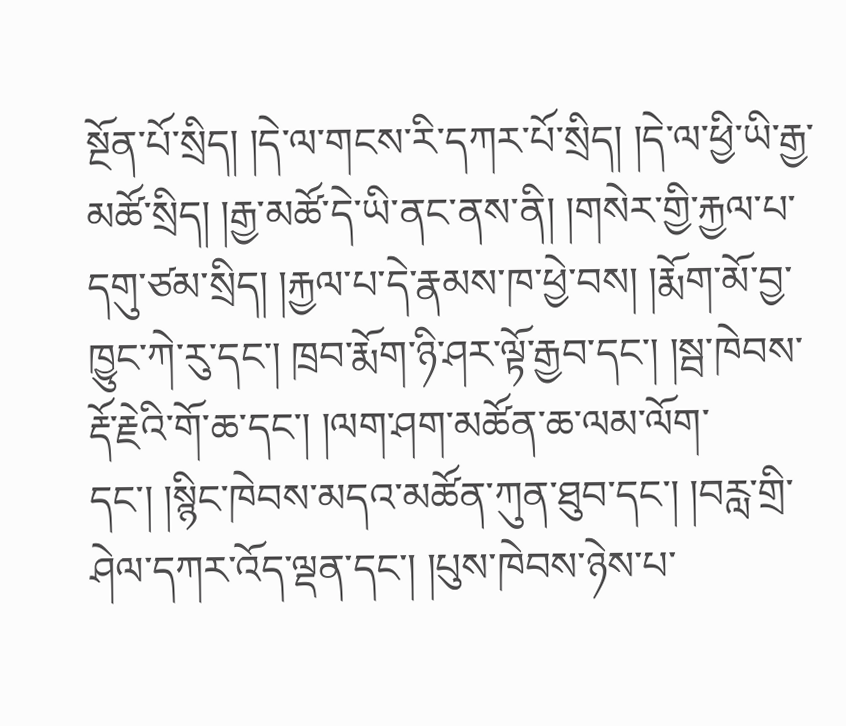སྔོན་པོ་སྲིད། །དེ་ལ་གངས་རི་དཀར་པོ་སྲིད། །དེ་ལ་ཕྱི་ཡི་རྒྱ་མཚོ་སྲིད། །རྒྱ་མཚོ་དེ་ཡི་ནང་ནས་ནི། །གསེར་གྱི་རྐྱལ་པ་དགུ་ཙམ་སྲིད། །རྐྱལ་པ་དེ་རྣམས་ཁ་ཕྱེ་བས། །རྨོག་མོ་བྱ་ཁྱུང་ཀེ་རུ་དང་། ཁྲབ་རྨོག་ཉི་ཤར་ལྟོ་རྒྱབ་དང་། །སྦ་ཁེབས་རྡོ་རྗེའི་གོ་ཆ་དང་། །ལག་ཤག་མཚོན་ཆ་ལམ་ལོག་དང་། །སྙིང་ཁེབས་མདའ་མཚོན་ཀུན་ཐུབ་དང་། །བརླ་གྲི་ཤེལ་དཀར་འོད་ལྡན་དང་། །པུས་ཁེབས་ཉེས་པ་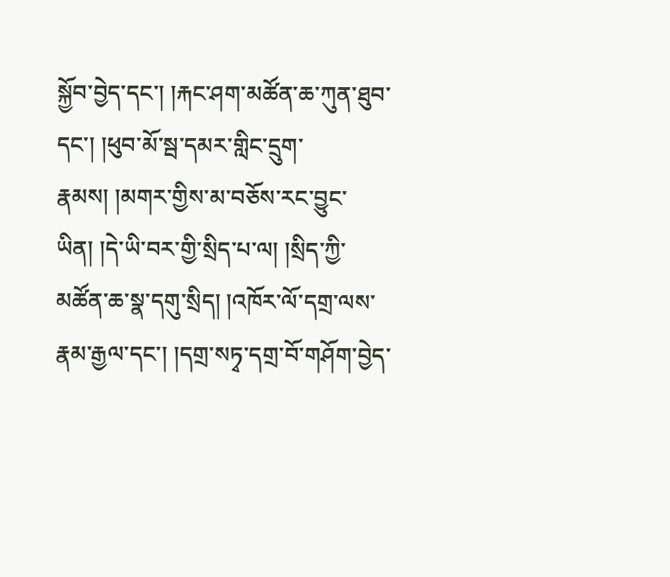སྐྱོབ་བྱེད་དང་། །རྐང་ཤག་མཚོན་ཆ་ཀུན་ཐུབ་དང་། །ཕུབ་མོ་སྦ་དམར་གླིང་དྲུག་རྣམས། །མགར་གྱིས་མ་བཅོས་རང་བྱུང་ཡིན། །དེ་ཡི་བར་གྱི་སྲིད་པ་ལ། །སྲིད་ཀྱི་མཚོན་ཆ་སྣ་དགུ་སྲིད། །འཁོར་ལོ་དགྲ་ལས་རྣམ་རྒྱལ་དང་། །དགྲ་སཏྭ་དགྲ་བོ་གཤོག་བྱེད་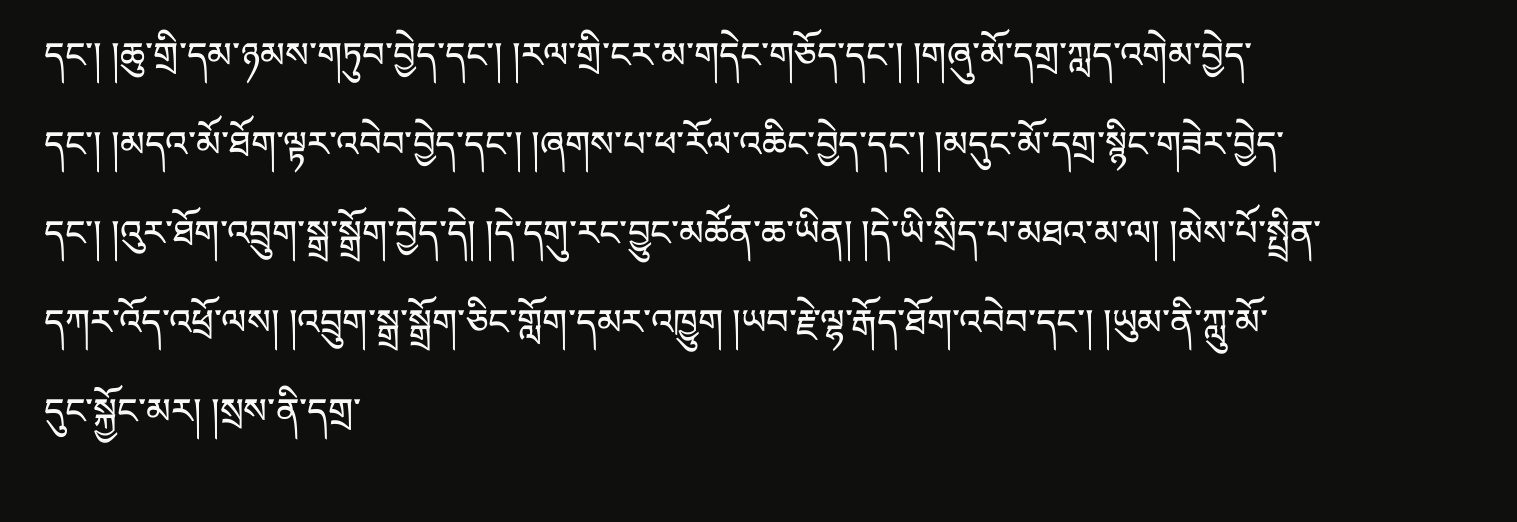དང་། །ཆུ་གྲི་དམ་ཉམས་གཏུབ་བྱེད་དང་། །རལ་གྲི་ངར་མ་གདེང་གཅོད་དང་། །གཞུ་མོ་དགྲ་ཀླད་འགེམ་བྱེད་དང་། །མདའ་མོ་ཐོག་ལྟར་འབེབ་བྱེད་དང་། །ཞགས་པ་ཕ་རོལ་འཆིང་བྱེད་དང་། །མདུང་མོ་དགྲ་སྙིང་གཟེར་བྱེད་དང་། །འུར་ཐོག་འབྲུག་སྒྲ་སྒྲོག་བྱེད་དེ། །དེ་དགུ་རང་བྱུང་མཚོན་ཆ་ཡིན། །དེ་ཡི་སྲིད་པ་མཐའ་མ་ལ། །མེས་པོ་སྤྲིན་དཀར་འོད་འཕྲོ་ལས། །འབྲུག་སྒྲ་སྒྲོག་ཅིང་གློག་དམར་འཁྱུག །ཡབ་རྗེ་ལྷ་རྒོད་ཐོག་འབེབ་དང་། །ཡུམ་ནི་ཀླུ་མོ་དུང་སྐྱོང་མར། །སྲས་ནི་དགྲ་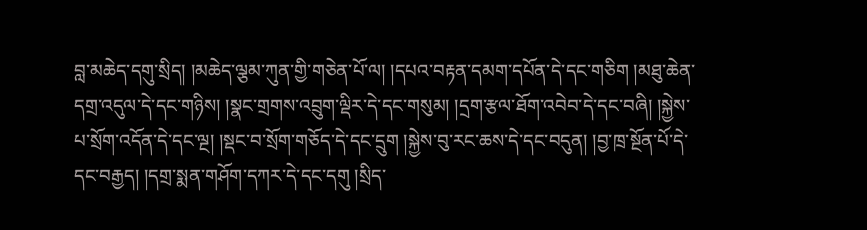བླ་མཆེད་དགུ་སྲིད། །མཆེད་ལྕམ་ཀུན་གྱི་གཅེན་པོ་ལ། །དཔའ་བརྟན་དམག་དཔོན་དེ་དང་གཅིག །མཐུ་ཆེན་དགྲ་འདུལ་དེ་དང་གཉིས། །སྣང་གྲགས་འབྲུག་ལྡིར་དེ་དང་གསུམ། །དྲག་རྩལ་ཐོག་འབེབ་དེ་དང་བཞི། །སྐྱེས་པ་སྲོག་འདོན་དེ་དང་ལྔ། །སྡང་བ་སྲོག་གཅོད་དེ་དང་དྲུག །སྐྱེས་བུ་རང་ཆས་དེ་དང་བདུན། །བྱ་ཁྲ་སྔོན་པོ་དེ་དང་བརྒྱད། །དགྲ་སྨན་གཤོག་དཀར་དེ་དང་དགུ །སྲིད་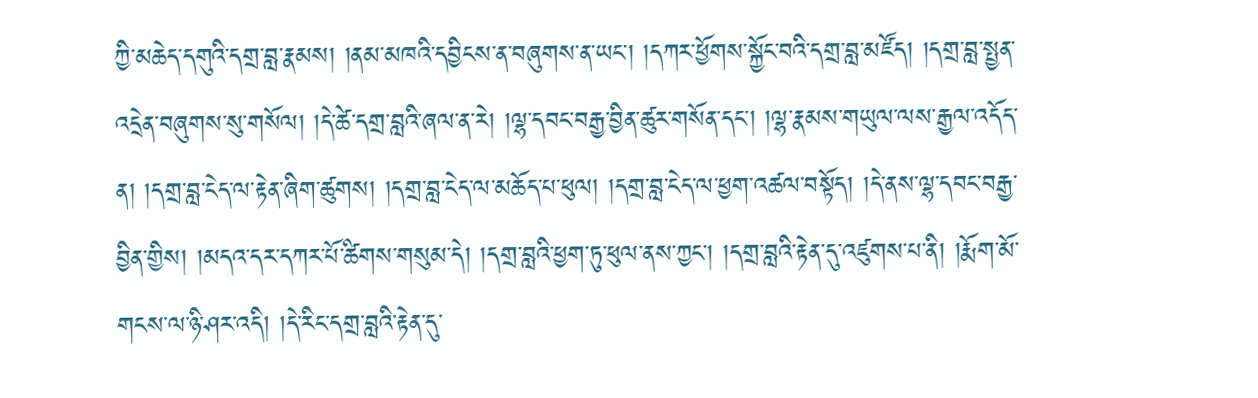ཀྱི་མཆེད་དགུའི་དགྲ་བླ་རྣམས། །ནམ་མཁའི་དབྱིངས་ན་བཞུགས་ན་ཡང་། །དཀར་ཕྱོགས་སྐྱོང་བའི་དགྲ་བླ་མཛོད། །དགྲ་བླ་སྤྱན་འདྲེན་བཞུགས་སུ་གསོལ། །དེ་ཚེ་དགྲ་བླའི་ཞལ་ན་རེ། །ལྷ་དབང་བརྒྱ་བྱིན་ཚུར་གསོན་དང་། །ལྷ་རྣམས་གཡུལ་ལས་རྒྱལ་འདོད་ན། །དགྲ་བླ་ངེད་ལ་རྟེན་ཞིག་ཚུགས། །དགྲ་བླ་ངེད་ལ་མཆོད་པ་ཕུལ། །དགྲ་བླ་ངེད་ལ་ཕྱག་འཚལ་བསྟོད། །དེ་ནས་ལྷ་དབང་བརྒྱ་བྱིན་གྱིས། །མདའ་དར་དཀར་པོ་ཚིགས་གསུམ་དེ། །དགྲ་བླའི་ཕྱག་ཏུ་ཕུལ་ནས་ཀྱང་། །དགྲ་བླའི་རྟེན་དུ་འཛུགས་པ་ནི། །རྨོག་མོ་གངས་ལ་ཉི་ཤར་འདི། །དེ་རིང་དགྲ་བླའི་རྟེན་དུ་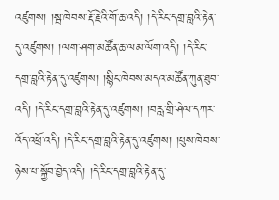འཛུགས། །སྦ་ཁེབས་རྡོ་རྗེའི་གོ་ཆ་འདི། །དེ་རིང་དགྲ་བླའི་རྟེན་དུ་འཛུགས། །ལག་ཤག་མཚོན་ཆ་ལམ་ལོག་འདི། །དེ་རིང་དགྲ་བླའི་རྟེན་དུ་འཛུགས། །སྙིང་ཁེབས་མདའ་མཚོན་ཀུན་ཐུབ་འདི། །དེ་རིང་དགྲ་བླའི་རྟེན་དུ་འཛུགས། །བརླ་གྲི་ཤེལ་དཀར་འོད་འཕྲོ་འདི། །དེ་རིང་དགྲ་བླའི་རྟེན་དུ་འཛུགས། །པུས་ཁེབས་ཉེས་པ་སྐྱོབ་བྱེད་འདི། །དེ་རིང་དགྲ་བླའི་རྟེན་དུ་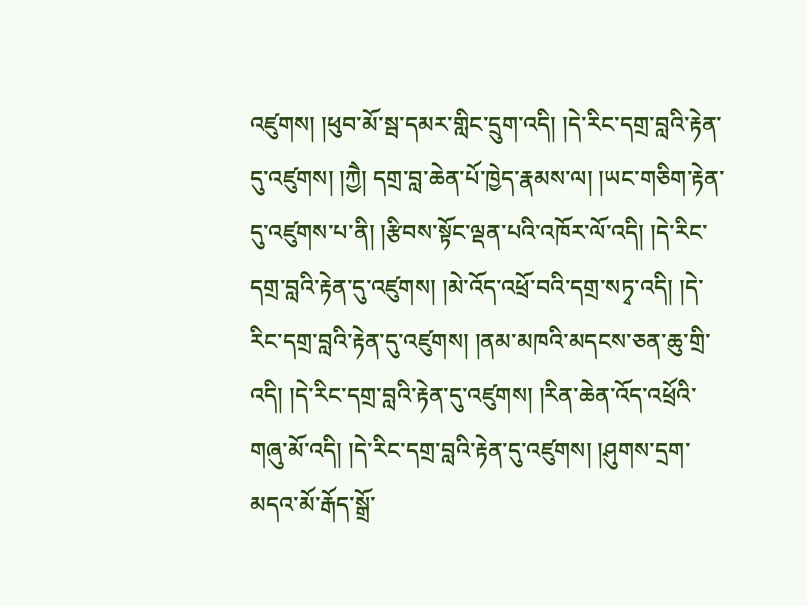འཛུགས། །ཕུབ་མོ་སྦ་དམར་གླིང་དྲུག་འདི། །དེ་རིང་དགྲ་བླའི་རྟེན་དུ་འཛུགས། །ཀྱཻ། དགྲ་བླ་ཆེན་པོ་ཁྱེད་རྣམས་ལ། །ཡང་གཅིག་རྟེན་དུ་འཛུགས་པ་ནི། །རྩིབས་སྟོང་ལྡན་པའི་འཁོར་ལོ་འདི། །དེ་རིང་དགྲ་བླའི་རྟེན་དུ་འཛུགས། །མེ་འོད་འཕྲོ་བའི་དགྲ་སཏྭ་འདི། །དེ་རིང་དགྲ་བླའི་རྟེན་དུ་འཛུགས། །ནམ་མཁའི་མདངས་ཅན་ཆུ་གྲི་འདི། །དེ་རིང་དགྲ་བླའི་རྟེན་དུ་འཛུགས། །རིན་ཆེན་འོད་འཕྲོའི་གཞུ་མོ་འདི། །དེ་རིང་དགྲ་བླའི་རྟེན་དུ་འཛུགས། །ཤུགས་དྲག་མདའ་མོ་རྒོད་སྒྲོ་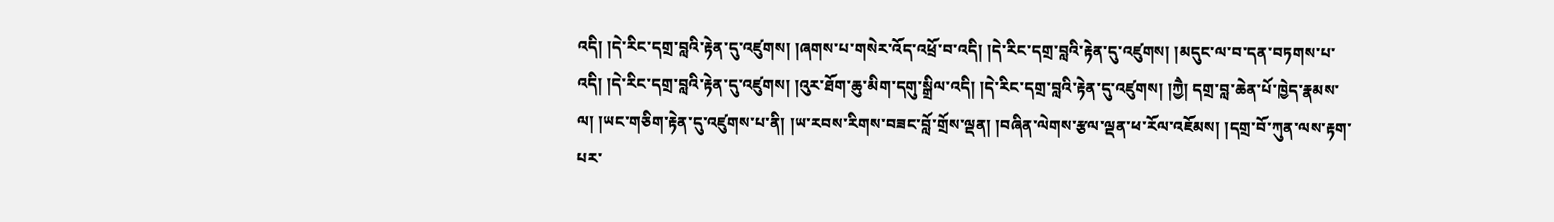འདི། །དེ་རིང་དགྲ་བླའི་རྟེན་དུ་འཛུགས། །ཞགས་པ་གསེར་འོད་འཕྲོ་བ་འདི། །དེ་རིང་དགྲ་བླའི་རྟེན་དུ་འཛུགས། །མདུང་ལ་བ་དན་བཏགས་པ་འདི། །དེ་རིང་དགྲ་བླའི་རྟེན་དུ་འཛུགས། །འུར་ཐོག་ཆུ་མིག་དགུ་སྒྲིལ་འདི། །དེ་རིང་དགྲ་བླའི་རྟེན་དུ་འཛུགས། །ཀྱཻ། དགྲ་བླ་ཆེན་པོ་ཁྱེད་རྣམས་ལ། །ཡང་གཅིག་རྟེན་དུ་འཛུགས་པ་ནི། །ཡ་རབས་རིགས་བཟང་བློ་གྲོས་ལྡན། །བཞིན་ལེགས་རྩལ་ལྡན་ཕ་རོལ་འཇོམས། །དགྲ་བོ་ཀུན་ལས་རྟག་པར་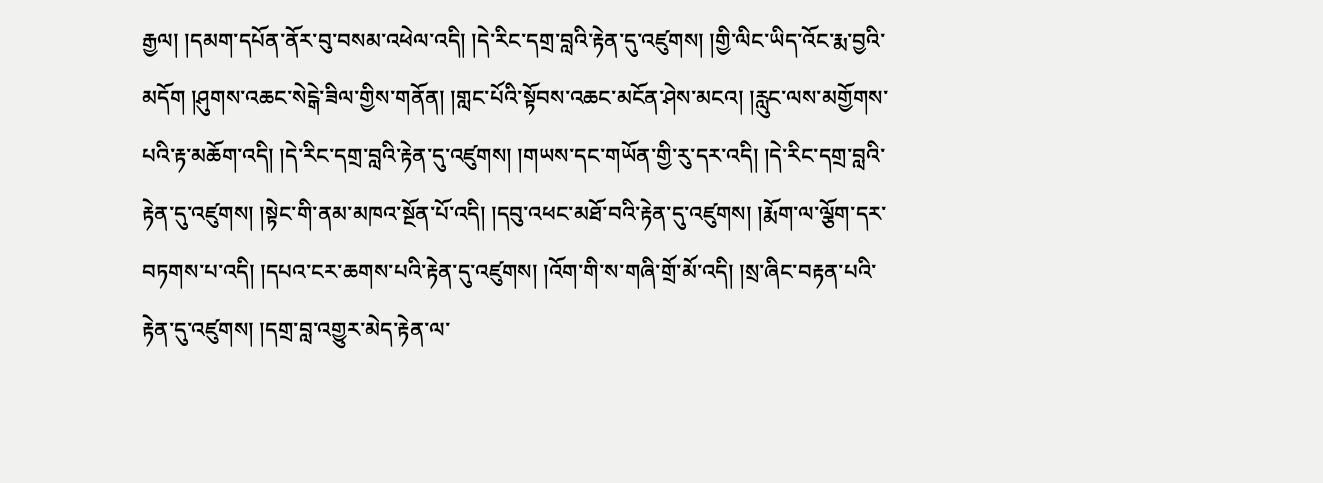རྒྱལ། །དམག་དཔོན་ནོར་བུ་བསམ་འཕེལ་འདི། །དེ་རིང་དགྲ་བླའི་རྟེན་དུ་འཛུགས། །གྱི་ལིང་ཡིད་འོང་རྨ་བྱའི་མདོག །ཤུགས་འཆང་སེངྒེ་ཟིལ་གྱིས་གནོན། །གླང་པོའི་སྟོབས་འཆང་མངོན་ཤེས་མངའ། །རླུང་ལས་མགྱོགས་པའི་རྟ་མཆོག་འདི། །དེ་རིང་དགྲ་བླའི་རྟེན་དུ་འཛུགས། །གཡས་དང་གཡོན་གྱི་རུ་དར་འདི། །དེ་རིང་དགྲ་བླའི་རྟེན་དུ་འཛུགས། །སྟེང་གི་ནམ་མཁའ་སྔོན་པོ་འདི། །དབུ་འཕང་མཐོ་བའི་རྟེན་དུ་འཛུགས། །རྨོག་ལ་ལྕོག་དར་བཏགས་པ་འདི། །དཔའ་ངར་ཆགས་པའི་རྟེན་དུ་འཛུགས། །འོག་གི་ས་གཞི་གྲོ་མོ་འདི། །སྲ་ཞིང་བརྟན་པའི་རྟེན་དུ་འཛུགས། །དགྲ་བླ་འགྱུར་མེད་རྟེན་ལ་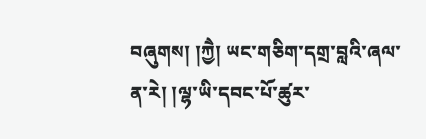བཞུགས། །ཀྱཻ། ཡང་གཅིག་དགྲ་བླའི་ཞལ་ན་རེ། །ལྷ་ཡི་དབང་པོ་ཚུར་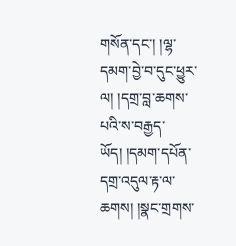གསོན་དང་། །ལྷ་དམག་བྱེ་བ་དུང་ཕྱུར་ལ། །དགྲ་བླ་ཆགས་པའི་ས་བརྒྱད་ཡོད། །དམག་དཔོན་དགྲ་འདུལ་རྟ་ལ་ཆགས། །སྣང་གྲགས་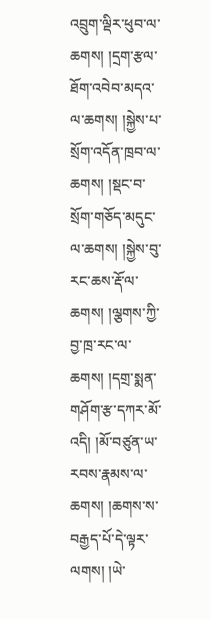འབྲུག་ལྡིར་ཕུབ་ལ་ཆགས། །དྲག་རྩལ་ཐོག་འབེབ་མདའ་ལ་ཆགས། །སྐྱེས་པ་སྲོག་འདོན་ཁྲབ་ལ་ཆགས། །སྡང་བ་སྲོག་གཅོད་མདུང་ལ་ཆགས། །སྐྱེས་བུ་རང་ཆས་རྡོ་ལ་ཆགས། །ལྕགས་ཀྱི་བྱ་ཁྲ་རང་ལ་ཆགས། །དགྲ་སྨན་གཤོག་རྩ་དཀར་མོ་འདི། །མོ་བཙུན་ཡ་རབས་རྣམས་ལ་ཆགས། །ཆགས་ས་བརྒྱད་པོ་དེ་ལྟར་ལགས། །ཡེ་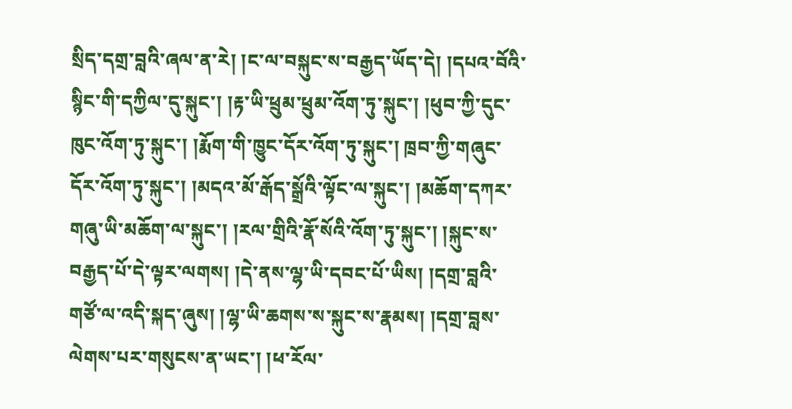སྲིད་དགྲ་བླའི་ཞལ་ན་རེ། །ང་ལ་བསྐུང་ས་བརྒྱད་ཡོད་དེ། །དཔའ་བོའི་སྙིང་གི་དཀྱིལ་དུ་སྐུང་། །རྟ་ཡི་ཕྲུམ་ཕྲུམ་འོག་ཏུ་སྐུང་། །ཕུབ་ཀྱི་དུང་ཁུང་འོག་ཏུ་སྐུང་། །རྨོག་གི་ཁྱུང་དོར་འོག་ཏུ་སྐུང་། ཁྲབ་ཀྱི་གཞུང་དོར་འོག་ཏུ་སྐུང་། །མདའ་མོ་རྒོད་སྒྲོའི་ལྟོང་ལ་སྐུང་། །མཆོག་དཀར་གཞུ་ཡི་མཆོག་ལ་སྐུང་། །རལ་གྲིའི་རྣོ་སོའི་འོག་ཏུ་སྐུང་། །སྐུང་ས་བརྒྱད་པོ་དེ་ལྟར་ལགས། །དེ་ནས་ལྷ་ཡི་དབང་པོ་ཡིས། །དགྲ་བླའི་གཙོ་ལ་འདི་སྐད་ཞུས། །ལྷ་ཡི་ཆགས་ས་སྐུང་ས་རྣམས། །དགྲ་བླས་ལེགས་པར་གསུངས་ན་ཡང་། །ཕ་རོལ་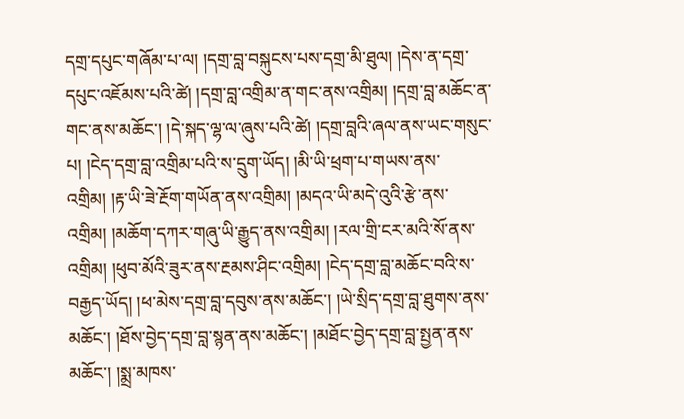དགྲ་དཔུང་གཞོམ་པ་ལ། །དགྲ་བླ་བསྐུངས་པས་དགྲ་མི་ཐུལ། །དེས་ན་དགྲ་དཔུང་འཇོམས་པའི་ཚེ། །དགྲ་བླ་འགྲིམ་ན་གང་ནས་འགྲིམ། །དགྲ་བླ་མཆོང་ན་གང་ནས་མཆོང་། །དེ་སྐད་ལྷ་ལ་ཞུས་པའི་ཚེ། །དགྲ་བླའི་ཞལ་ནས་ཡང་གསུང་པ། །ངེད་དགྲ་བླ་འགྲིམ་པའི་ས་དྲུག་ཡོད། །མི་ཡི་ཕྲག་པ་གཡས་ནས་འགྲིམ། །རྟ་ཡི་ཟེ་རྔོག་གཡོན་ནས་འགྲིམ། །མདའ་ཡི་མདེ་འུའི་རྩེ་ནས་འགྲིམ། །མཆོག་དཀར་གཞུ་ཡི་རྒྱུད་ནས་འགྲིམ། །རལ་གྲི་ངར་མའི་སོ་ནས་འགྲིམ། །ཕུབ་མོའི་ཟུར་ནས་རྔམས་ཤིང་འགྲིམ། །ངེད་དགྲ་བླ་མཆོང་བའི་ས་བརྒྱད་ཡོད། །ཕ་མེས་དགྲ་བླ་དབུས་ནས་མཆོང་། །ཡེ་སྲིད་དགྲ་བླ་ཐུགས་ནས་མཆོང་། །ཐོས་བྱེད་དགྲ་བླ་སྙན་ནས་མཆོང་། །མཐོང་བྱེད་དགྲ་བླ་སྤྱན་ནས་མཆོང་། །སྨྲ་མཁས་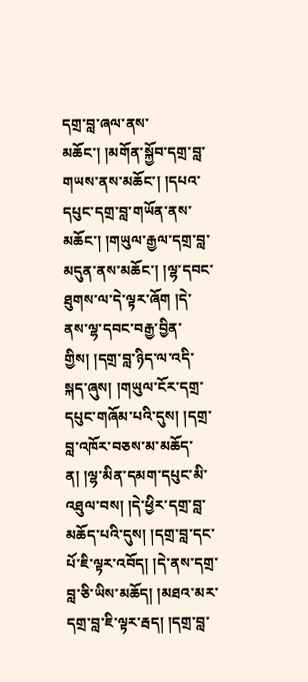དགྲ་བླ་ཞལ་ནས་མཆོང་། །མགོན་སྐྱོབ་དགྲ་བླ་གཡས་ནས་མཆོང་། །དཔའ་དཔུང་དགྲ་བླ་གཡོན་ནས་མཆོང་། །གཡུལ་རྒྱལ་དགྲ་བླ་མདུན་ནས་མཆོང་། །ལྷ་དབང་ཐུགས་ལ་དེ་ལྟར་ཞོག །དེ་ནས་ལྷ་དབང་བརྒྱ་བྱིན་གྱིས། །དགྲ་བླ་ཉིད་ལ་འདི་སྐད་ཞུས། །གཡུལ་ངོར་དགྲ་དཔུང་གཞོམ་པའི་དུས། །དགྲ་བླ་འཁོར་བཅས་མ་མཆོད་ན། །ལྷ་མིན་དམག་དཔུང་མི་འཐུལ་བས། །དེ་ཕྱིར་དགྲ་བླ་མཆོད་པའི་དུས། །དགྲ་བླ་དང་པོ་ཇི་ལྟར་འབོད། །དེ་ནས་དགྲ་བླ་ཅི་ཡིས་མཆོད། །མཐའ་མར་དགྲ་བླ་ཇི་ལྟར་རྦད། །དགྲ་བླ་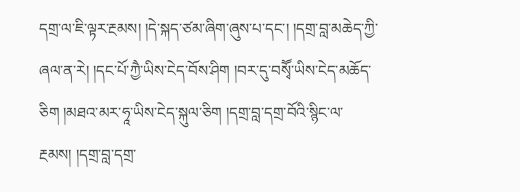དགྲ་ལ་ཇི་ལྟར་རྔམས། །དེ་སྐད་ཙམ་ཞིག་ཞུས་པ་དང་། །དགྲ་བླ་མཆེད་ཀྱི་ཞལ་ན་རེ། །དང་པོ་ཀྱཻ་ཡིས་ངེད་བོས་ཤིག །བར་དུ་བསྭཽ་ཡིས་ངེད་མཆོད་ཅིག །མཐའ་མར་ཧཱ་ཡིས་ངེད་སྐུལ་ཅིག །དགྲ་བླ་དགྲ་བོའི་སྙིང་ལ་རྔམས། །དགྲ་བླ་དགྲ་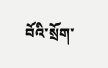བོའི་སྲོག་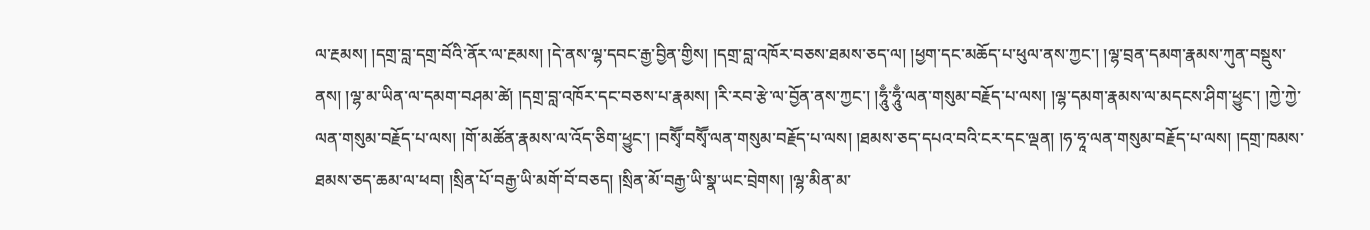ལ་རྔམས། །དགྲ་བླ་དགྲ་བོའི་ནོར་ལ་རྔམས། །དེ་ནས་ལྷ་དབང་རྒྱ་བྱིན་གྱིས། །དགྲ་བླ་འཁོར་བཅས་ཐམས་ཅད་ལ། །ཕྱག་དང་མཆོད་པ་ཕུལ་ནས་ཀྱང་། །ལྷ་བྲན་དམག་རྣམས་ཀུན་བསྡུས་ནས། །ལྷ་མ་ཡིན་ལ་དམག་བཤམ་ཚེ། །དགྲ་བླ་འཁོར་དང་བཅས་པ་རྣམས། །རི་རབ་རྩེ་ལ་བྱོན་ནས་ཀྱང་། །ཧཱུྃ་ཧཱུྃ་ལན་གསུམ་བརྗོད་པ་ལས། །ལྷ་དམག་རྣམས་ལ་མདངས་ཤིག་ཕྱུང་། །ཀྱེ་ཀྱེ་ལན་གསུམ་བརྗོད་པ་ལས། །གོ་མཚོན་རྣམས་ལ་འོད་ཅིག་ཕྱུང་། །བསྭཽ་བསྭཽ་ལན་གསུམ་བརྗོད་པ་ལས། །ཐམས་ཅད་དཔའ་བའི་ངར་དང་ལྡན། །ཧ་ཧཱ་ལན་གསུམ་བརྗོད་པ་ལས། །དགྲ་ཁམས་ཐམས་ཅད་ཆམ་ལ་ཕབ། །སྲིན་པོ་བརྒྱ་ཡི་མགོ་བོ་བཅད། །སྲིན་མོ་བརྒྱ་ཡི་སྣ་ཡང་བྲེགས། །ལྷ་མིན་མ་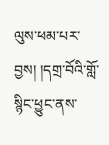ལུས་ཕམ་པར་བྱས། །དགྲ་བོའི་གློ་སྙིང་ཕྱུང་ནས་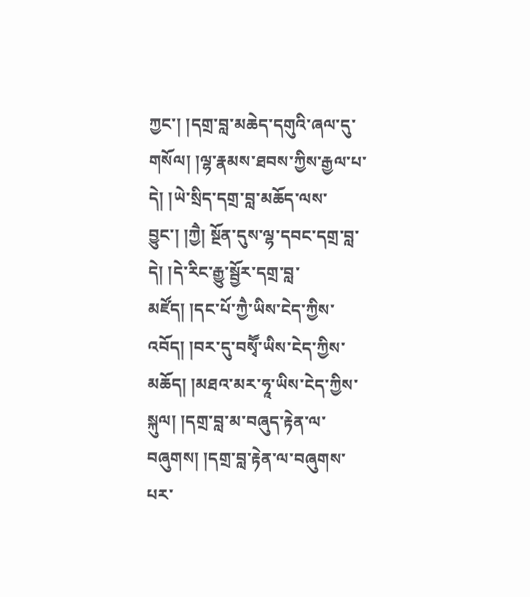ཀྱང་། །དགྲ་བླ་མཆེད་དགུའི་ཞལ་དུ་གསོལ། །ལྷ་རྣམས་ཐབས་ཀྱིས་རྒྱལ་པ་དེ། །ཡེ་སྲིད་དགྲ་བླ་མཆོད་ལས་བྱུང་། །ཀྱཻ། སྔོན་དུས་ལྷ་དབང་དགྲ་བླ་དེ། །དེ་རིང་རྒྱུ་སྦྱོར་དགྲ་བླ་མཛོད། །དང་པོ་ཀྱཻ་ཡིས་ངེད་ཀྱིས་འབོད། །བར་དུ་བསྭཽ་ཡིས་ངེད་ཀྱིས་མཆོད། །མཐའ་མར་ཧཱ་ཡིས་ངེད་ཀྱིས་སྐུལ། །དགྲ་བླ་མ་བཞུད་རྟེན་ལ་བཞུགས། །དགྲ་བླ་རྟེན་ལ་བཞུགས་པར་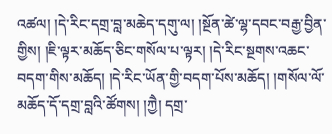འཚལ། །དེ་རིང་དགྲ་བླ་མཆེད་དགུ་ལ། །སྔོན་ཚེ་ལྷ་དབང་བརྒྱ་བྱིན་གྱིས། །ཇི་ལྟར་མཆོད་ཅིང་གསོལ་པ་ལྟར། །དེ་རིང་སྔགས་འཆང་བདག་གིས་མཆོད། །དེ་རིང་ཡོན་གྱི་བདག་པོས་མཆོད། །གསོལ་ལོ་མཆོད་དོ་དགྲ་བླའི་ཚོགས། །ཀྱཻ། དགྲ་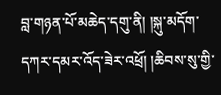བླ་གཉན་པོ་མཆེད་དགུ་ནི། །སྐུ་མདོག་དཀར་དམར་འོད་ཟེར་འཕྲོ། །ཆིབས་སུ་གྱི་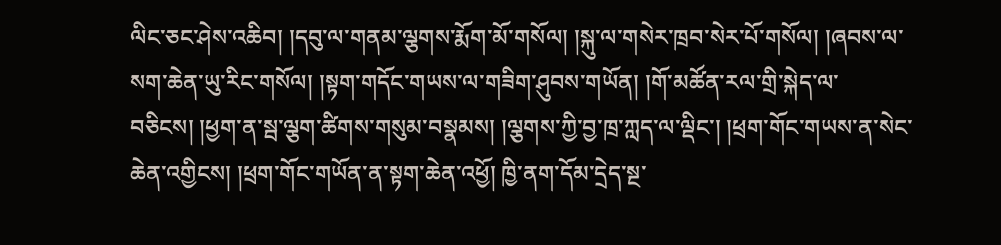ལིང་ཅང་ཤེས་འཆིབ། །དབུ་ལ་གནམ་ལྕགས་རྨོག་མོ་གསོལ། །སྐུ་ལ་གསེར་ཁྲབ་སེར་པོ་གསོལ། །ཞབས་ལ་སག་ཆེན་ཡུ་རིང་གསོལ། །སྟག་གདོང་གཡས་ལ་གཟིག་ཤུབས་གཡོན། །གོ་མཚོན་རལ་གྲི་སྐེད་ལ་བཅིངས། །ཕྱག་ན་སྦ་ལྕག་ཚིགས་གསུམ་བསྣམས། །ལྕགས་ཀྱི་བྱ་ཁྲ་ཀླད་ལ་ལྡིང་། །ཕྲག་གོང་གཡས་ན་སེང་ཆེན་འགྱིངས། །ཕྲག་གོང་གཡོན་ན་སྟག་ཆེན་འཕྱོ། ཁྱི་ནག་དོམ་དྲེད་སྔ་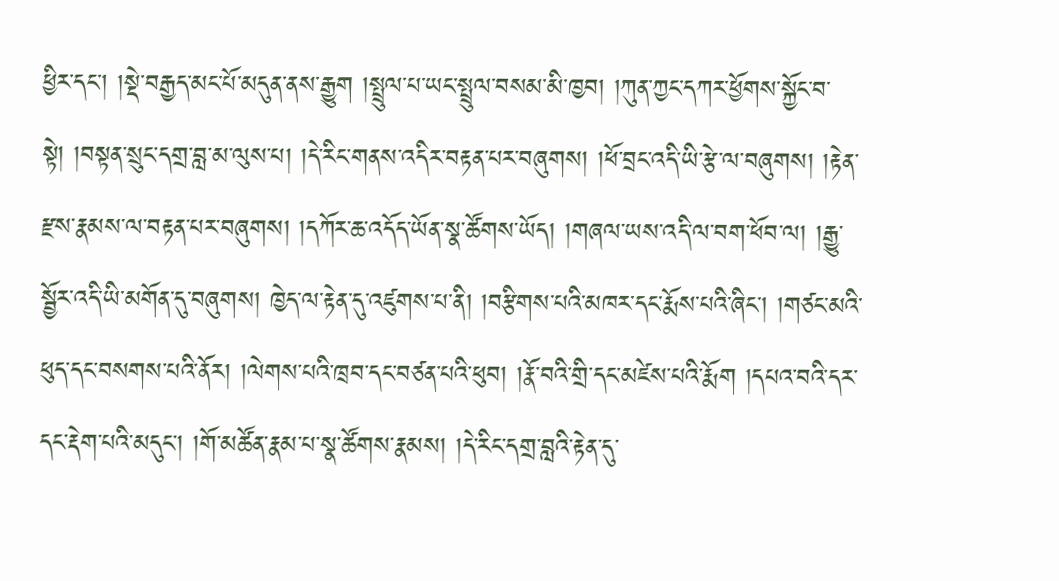ཕྱིར་དང་། །སྡེ་བརྒྱད་མང་པོ་མདུན་ནས་རྒྱུག །སྤྲུལ་པ་ཡང་སྤྲུལ་བསམ་མི་ཁྱབ། །ཀུན་ཀྱང་དཀར་ཕྱོགས་སྐྱོང་བ་སྟེ། །བསྟན་སྲུང་དགྲ་བླ་མ་ལུས་པ། །དེ་རིང་གནས་འདིར་བརྟན་པར་བཞུགས། །ཕོ་བྲང་འདི་ཡི་རྩེ་ལ་བཞུགས། །རྟེན་རྫས་རྣམས་ལ་བརྟན་པར་བཞུགས། །དཀོར་ཆ་འདོད་ཡོན་སྣ་ཚོགས་ཡོད། །གཞལ་ཡས་འདི་ལ་བག་ཕོབ་ལ། །རྒྱུ་སྦྱོར་འདི་ཡི་མགོན་དུ་བཞུགས། ཁྱེད་ལ་རྟེན་དུ་འཛུགས་པ་ནི། །བརྩིགས་པའི་མཁར་དང་རྨོས་པའི་ཞིང་། །གཙང་མའི་ཕུད་དང་བསགས་པའི་ནོར། །ལེགས་པའི་ཁྲབ་དང་བཙན་པའི་ཕུབ། །རྣོ་བའི་གྲི་དང་མཛེས་པའི་རྨོག །དཔའ་བའི་དར་དང་རྡེག་པའི་མདུང་། །གོ་མཚོན་རྣམ་པ་སྣ་ཚོགས་རྣམས། །དེ་རིང་དགྲ་བླའི་རྟེན་དུ་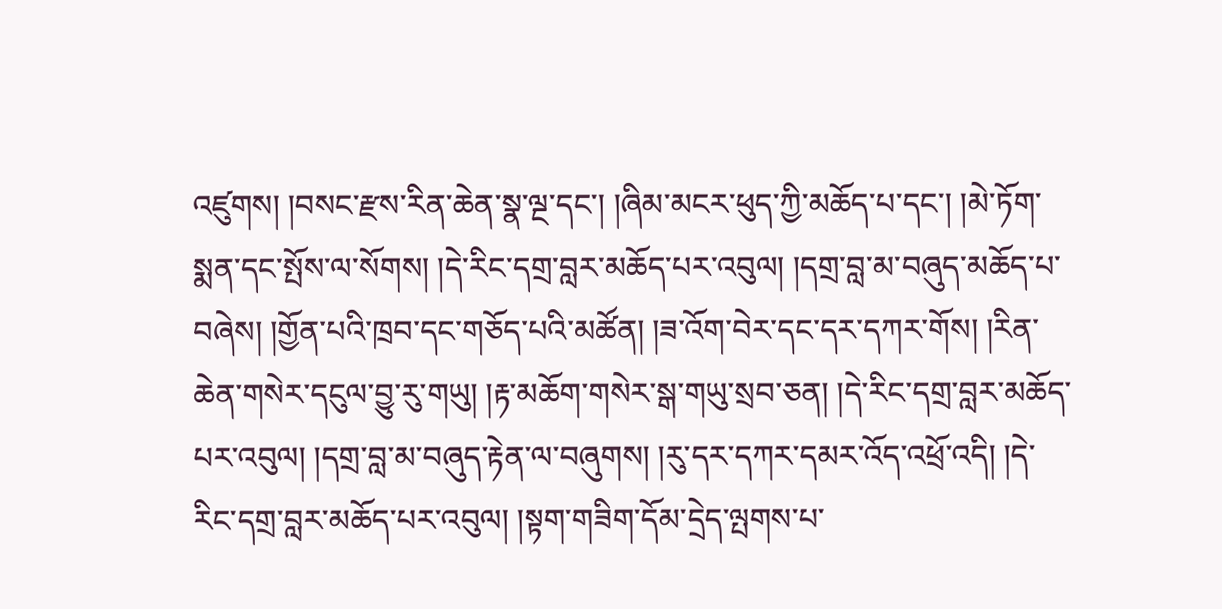འཛུགས། །བསང་རྫས་རིན་ཆེན་སྣ་ལྔ་དང་། །ཞིམ་མངར་ཕུད་ཀྱི་མཆོད་པ་དང་། །མེ་ཏོག་སྨན་དང་སྤོས་ལ་སོགས། །དེ་རིང་དགྲ་བླར་མཆོད་པར་འབུལ། །དགྲ་བླ་མ་བཞུད་མཆོད་པ་བཞེས། །གྱོན་པའི་ཁྲབ་དང་གཅོད་པའི་མཚོན། །ཟ་འོག་བེར་དང་དར་དཀར་གོས། །རིན་ཆེན་གསེར་དངུལ་བྱུ་རུ་གཡུ། །རྟ་མཆོག་གསེར་སྒ་གཡུ་སྲབ་ཅན། །དེ་རིང་དགྲ་བླར་མཆོད་པར་འབུལ། །དགྲ་བླ་མ་བཞུད་རྟེན་ལ་བཞུགས། །རུ་དར་དཀར་དམར་འོད་འཕྲོ་འདི། །དེ་རིང་དགྲ་བླར་མཆོད་པར་འབུལ། །སྟག་གཟིག་དོམ་དྲེད་ལྤགས་པ་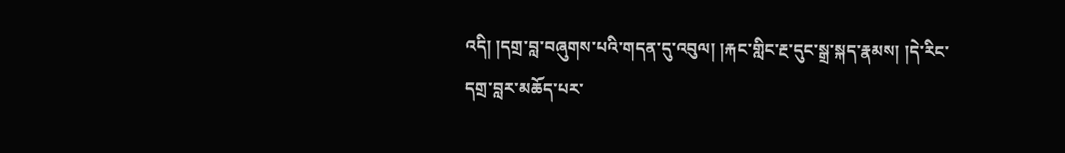འདི། །དགྲ་བླ་བཞུགས་པའི་གདན་དུ་འབུལ། །རྐང་གླིང་རྔ་དུང་སྒྲ་སྐད་རྣམས། །དེ་རིང་དགྲ་བླར་མཆོད་པར་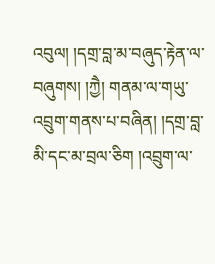འབུལ། །དགྲ་བླ་མ་བཞུད་རྟེན་ལ་བཞུགས། །ཀྱཻ། གནམ་ལ་གཡུ་འབྲུག་གནས་པ་བཞིན། །དགྲ་བླ་མི་དང་མ་བྲལ་ཅིག །འབྲུག་ལ་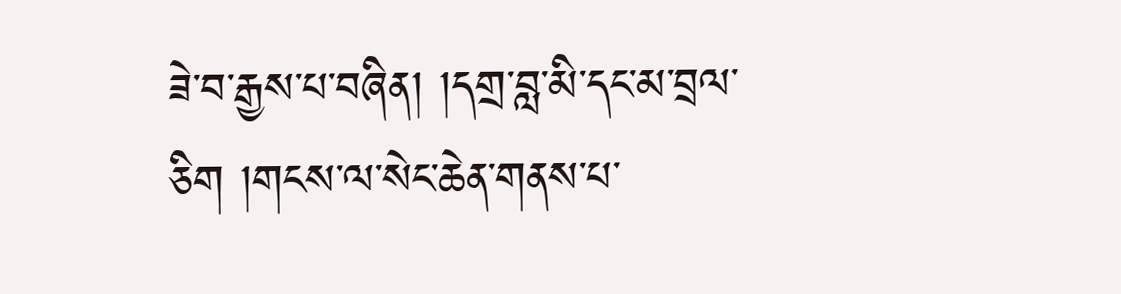ཟེ་བ་རྒྱས་པ་བཞིན། །དགྲ་བླ་མི་དང་མ་བྲལ་ཅིག །གངས་ལ་སེང་ཆེན་གནས་པ་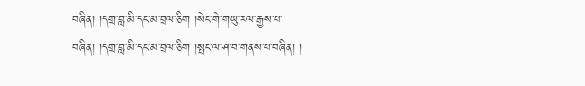བཞིན། །དགྲ་བླ་མི་དང་མ་བྲལ་ཅིག །སེང་གེ་གཡུ་རལ་རྒྱས་པ་བཞིན། །དགྲ་བླ་མི་དང་མ་བྲལ་ཅིག །སྤང་ལ་ཤ་བ་གནས་པ་བཞིན། །